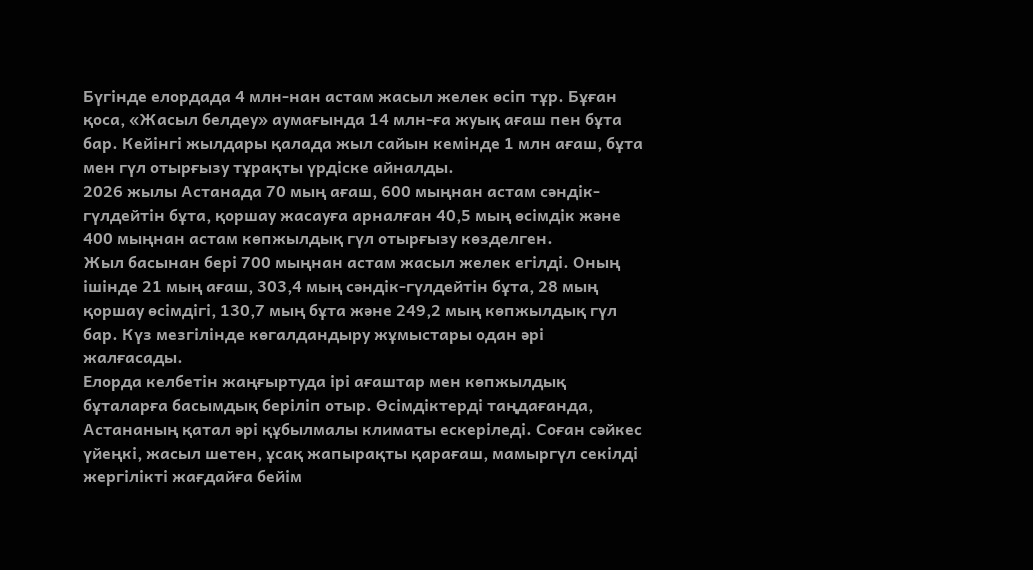Бүгінде елордада 4 млн-нан астам жасыл желек өсіп тұр. Бұған қоса, «Жасыл белдеу» аумағында 14 млн-ға жуық ағаш пен бұта бар. Кейінгі жылдары қалада жыл сайын кемінде 1 млн ағаш, бұта мен гүл отырғызу тұрақты үрдіске айналды.
2026 жылы Астанада 70 мың ағаш, 600 мыңнан астам сәндік-гүлдейтін бұта, қоршау жасауға арналған 40,5 мың өсімдік және 400 мыңнан астам көпжылдық гүл отырғызу көзделген.
Жыл басынан бері 700 мыңнан астам жасыл желек егілді. Оның ішінде 21 мың ағаш, 303,4 мың сәндік-гүлдейтін бұта, 28 мың қоршау өсімдігі, 130,7 мың бұта және 249,2 мың көпжылдық гүл бар. Күз мезгілінде көгалдандыру жұмыстары одан әрі жалғасады.
Елорда келбетін жаңғыртуда ірі ағаштар мен көпжылдық бұталарға басымдық беріліп отыр. Өсімдіктерді таңдағанда, Астананың қатал әрі құбылмалы климаты ескеріледі. Соған сәйкес үйеңкі, жасыл шетен, ұсақ жапырақты қарағаш, мамыргүл секілді жергілікті жағдайға бейім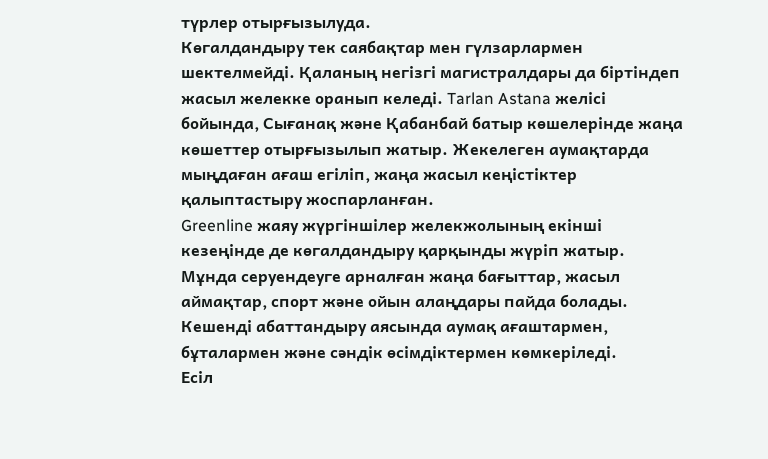түрлер отырғызылуда.
Көгалдандыру тек саябақтар мен гүлзарлармен шектелмейді. Қаланың негізгі магистралдары да біртіндеп жасыл желекке оранып келеді. Tarlan Astana желісі бойында, Сығанақ және Қабанбай батыр көшелерінде жаңа көшеттер отырғызылып жатыр. Жекелеген аумақтарда мыңдаған ағаш егіліп, жаңа жасыл кеңістіктер қалыптастыру жоспарланған.
Greenline жаяу жүргіншілер желекжолының екінші кезеңінде де көгалдандыру қарқынды жүріп жатыр. Мұнда серуендеуге арналған жаңа бағыттар, жасыл аймақтар, спорт және ойын алаңдары пайда болады. Кешенді абаттандыру аясында аумақ ағаштармен, бұталармен және сәндік өсімдіктермен көмкеріледі.
Есіл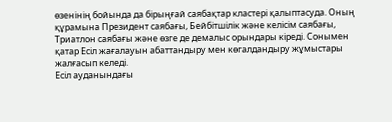өзенінің бойында да бірыңғай саябақтар кластері қалыптасуда. Оның құрамына Президент саябағы, Бейбітшілік және келісім саябағы, Триатлон саябағы және өзге де демалыс орындары кіреді. Сонымен қатар Есіл жағалауын абаттандыру мен көгалдандыру жұмыстары жалғасып келеді.
Есіл ауданындағы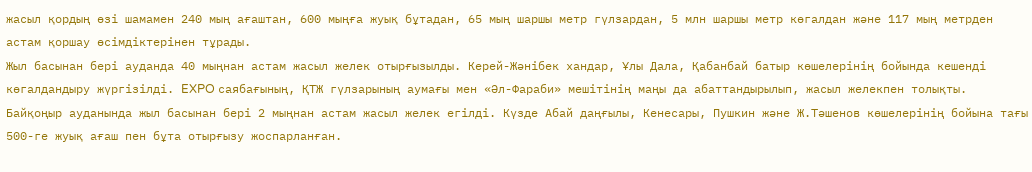жасыл қордың өзі шамамен 240 мың ағаштан, 600 мыңға жуық бұтадан, 65 мың шаршы метр гүлзардан, 5 млн шаршы метр көгалдан және 117 мың метрден астам қоршау өсімдіктерінен тұрады.
Жыл басынан бері ауданда 40 мыңнан астам жасыл желек отырғызылды. Керей-Жәнібек хандар, Ұлы Дала, Қабанбай батыр көшелерінің бойында кешенді көгалдандыру жүргізілді. EXPO саябағының, ҚТЖ гүлзарының аумағы мен «Әл-Фараби» мешітінің маңы да абаттандырылып, жасыл желекпен толықты.
Байқоңыр ауданында жыл басынан бері 2 мыңнан астам жасыл желек егілді. Күзде Абай даңғылы, Кенесары, Пушкин және Ж.Тәшенов көшелерінің бойына тағы 500-ге жуық ағаш пен бұта отырғызу жоспарланған.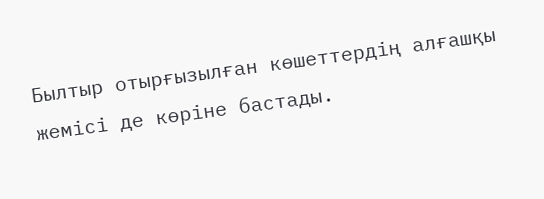Былтыр отырғызылған көшеттердің алғашқы жемісі де көріне бастады.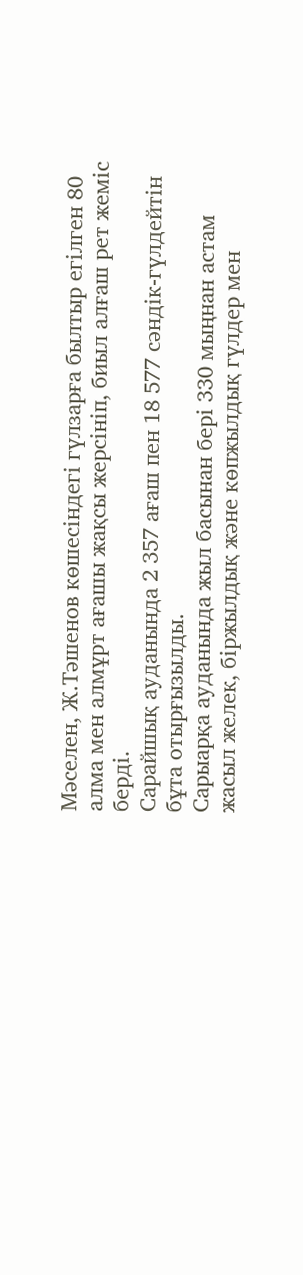Мәселен, Ж.Тәшенов көшесіндегі гүлзарға былтыр егілген 80 алма мен алмұрт ағашы жақсы жерсініп, биыл алғаш рет жеміс берді.
Сарайшық ауданында 2 357 ағаш пен 18 577 сәндік-гүлдейтін бұта отырғызылды.
Сарыарқа ауданында жыл басынан бері 330 мыңнан астам жасыл желек, біржылдық және көпжылдық гүлдер мен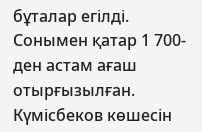бұталар егілді. Сонымен қатар 1 700-ден астам ағаш отырғызылған. Күмісбеков көшесін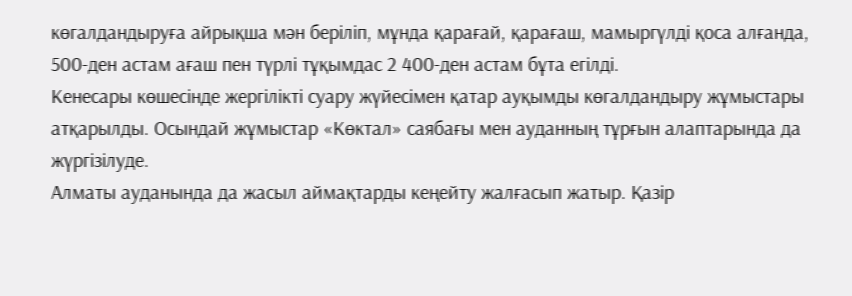көгалдандыруға айрықша мән беріліп, мұнда қарағай, қарағаш, мамыргүлді қоса алғанда, 500-ден астам ағаш пен түрлі тұқымдас 2 400-ден астам бұта егілді.
Кенесары көшесінде жергілікті суару жүйесімен қатар ауқымды көгалдандыру жұмыстары атқарылды. Осындай жұмыстар «Көктал» саябағы мен ауданның тұрғын алаптарында да жүргізілуде.
Алматы ауданында да жасыл аймақтарды кеңейту жалғасып жатыр. Қазір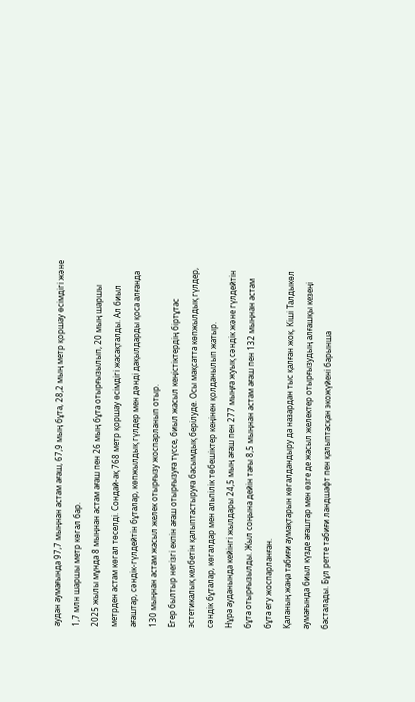аудан аумағында 97,7 мыңнан астам ағаш, 67,9 мың бұта, 28,2 мың метр қоршау өсімдігі және 1,7 млн шаршы метр көгал бар.
2025 жылы мұнда 8 мыңнан астам ағаш пен 26 мың бұта отырғызылып, 20 мың шаршы метрден астам көгал төселді. Сондай-ақ 768 метр қоршау өсімдігі жасақталды. Ал биыл ағаштар, сәндік-гүлдейтін бұталар, көпжылдық гүлдер мен дәнді дақылдарды қоса алғанда 130 мыңнан астам жасыл желек отырғызу жоспарланып отыр.
Егер былтыр негізгі екпін ағаш отырғызуға түссе, биыл жасыл кеңістіктердің біртұтас эстетикалық келбетін қалыптастыруға басымдық берілуде. Осы мақсатта көпжылдық гүлдер, сәндік бұталар, көгалдар мен альпілік төбешіктер кеңінен қолданылып жатыр.
Нұра ауданында кейінгі жылдары 24,5 мың ағаш пен 277 мыңға жуық сәндік және гүлдейтін бұта отырғызылды. Жыл соңына дейін тағы 8,5 мыңнан астам ағаш пен 132 мыңнан астам бұта егу жоспарланған.
Қаланың жаңа табиғи аумақтарын көгалдандыру да назардан тыс қалған жоқ. Кіші Талдыкөл аумағында биыл күзде ағаштар мен өзге де жасыл желектер отырғызудың алғашқы кезеңі басталады. Бұл ретте табиғи ландшафт пен қалыптасқан экожүйені барынша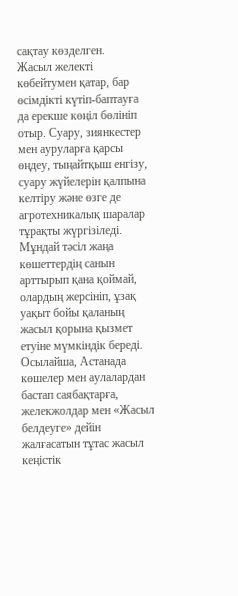сақтау көзделген.
Жасыл желекті көбейтумен қатар, бар өсімдікті күтіп-баптауға да ерекше көңіл бөлініп отыр. Суару, зиянкестер мен ауруларға қарсы өңдеу, тыңайтқыш енгізу, суару жүйелерін қалпына келтіру және өзге де агротехникалық шаралар тұрақты жүргізіледі. Мұндай тәсіл жаңа көшеттердің санын арттырып қана қоймай, олардың жерсініп, ұзақ уақыт бойы қаланың жасыл қорына қызмет етуіне мүмкіндік береді.
Осылайша, Астанада көшелер мен аулалардан бастап саябақтарға, желекжолдар мен «Жасыл белдеуге» дейін жалғасатын тұтас жасыл кеңістік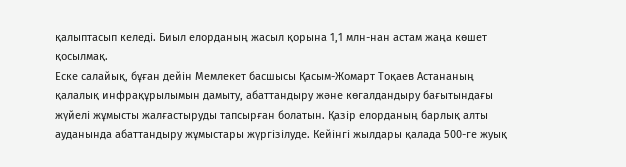қалыптасып келеді. Биыл елорданың жасыл қорына 1,1 млн-нан астам жаңа көшет қосылмақ.
Еске салайық, бұған дейін Мемлекет басшысы Қасым-Жомарт Тоқаев Астананың қалалық инфрақұрылымын дамыту, абаттандыру және көгалдандыру бағытындағы жүйелі жұмысты жалғастыруды тапсырған болатын. Қазір елорданың барлық алты ауданында абаттандыру жұмыстары жүргізілуде. Кейінгі жылдары қалада 500-ге жуық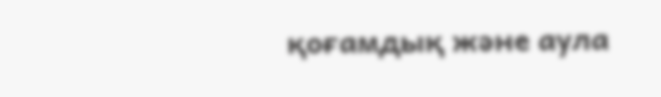қоғамдық және аула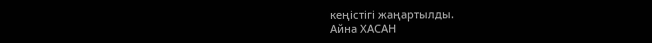кеңістігі жаңартылды.
Айна ХАСАН